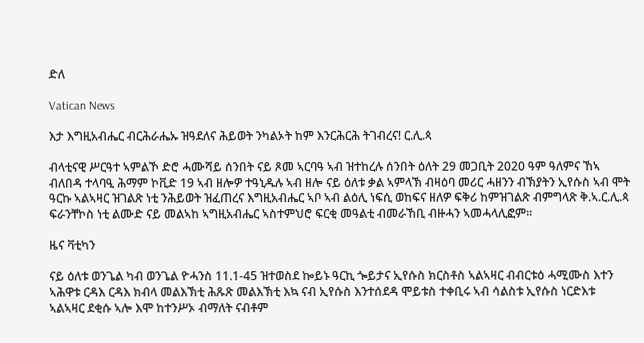ድለ

Vatican News

እታ እግዚአብሔር ብርሕራሔኡ ዝዓደለና ሕይወት ንካልኦት ከም እንርሕርሕ ትገብረና! ር.ሊ.ጳ

ብላቲናዊ ሥርዓተ ኣምልኾ ድሮ ሓሙሻይ ሰንበት ናይ ጾመ ኣርባዓ ኣብ ዝተከረሉ ሰንበት ዕለት 29 መጋቢት 2020 ዓም ዓለምና ኸኣ ብለበዳ ተላባዒ ሕማም ኮቪድ 19 ኣብ ዘሎዎ ተዓኒዱሉ ኣብ ዘሎ ናይ ዕለቱ ቃል ኣምላኽ ብዛዕባ መሪር ሓዘንን ብኽያትን ኢየሱስ ኣብ ሞት ዓርኩ ኣልኣዛር ዝገልጽ ነቲ ንሕይወት ዝፈጠረና እግዚአብሔር ኣቦ ኣብ ልዕሊ ነፍሲ ወከፍና ዘለዎ ፍቅሪ ከምዝገልጽ ብምግላጽ ቅ.ኣ.ር.ሊ.ጳ ፍራንቸኮስ ነቲ ልሙድ ናይ መልኣከ ኣግዚአብሔር ኣስተምህሮ ፍርቂ መዓልቲ ብመራኸቢ ብዙሓን ኣመሓላሊፎም።

ዜና ቫቲካን

ናይ ዕለቱ ወንጌል ካብ ወንጌል ዮሓንስ 11.1-45 ዝተወስደ ኰይኑ ዓርኪ ጐይታና ኢየሱስ ክርስቶስ ኣልኣዛር ብብርቱዕ ሓሚሙስ እተን ኣሕዋቱ ርዳእ ርዳእ ክብላ መልእኽቲ ሕጹጽ መልእኽቲ እኳ ናብ ኢየሱስ እንተሰደዳ ሞይቱስ ተቀቢሩ ኣብ ሳልስቱ ኢየሱስ ነርድእቱ ኣልኣዛር ደቂሱ ኣሎ እሞ ከተንሥኦ ብማለት ናብቶም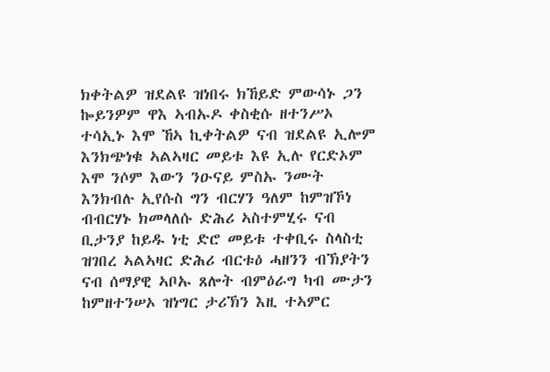ክቀትልዎ ዝደልዩ ዝነበሩ ክኸይድ ምውሳኑ ጋን ኰይንዎም ዋእ ኣብኡዶ ቀስቂሱ ዘተንሥኦ ተሳኢኑ እሞ ኸኣ ኪቀትልዎ ናብ ዝደልዩ ኢሎም እንክጭነቁ ኣልኣዛር መይቱ እዩ ኢሉ የርድኦም እሞ ንሶም እውን ንዑናይ ምስኡ ንሙት እንክብሉ ኢየሱስ ግን ብርሃን ዓለም ከምዝኾነ ብብርሃኑ ክመላለሱ ድሕሪ ኣስተምሂሩ ናብ ቢታንያ ከይዱ ነቲ ድሮ መይቱ ተቀቢሩ ስላስቲ ዝገበረ ኣልኣዛር ድሕሪ ብርቱዕ ሓዘንን ብኽያትን ናብ ሰማያዊ ኣቦኡ ጸሎት ብምዕራግ ካብ ሙታን ከምዘተንሠኦ ዝነግር ታሪኽን እዚ ተኣምር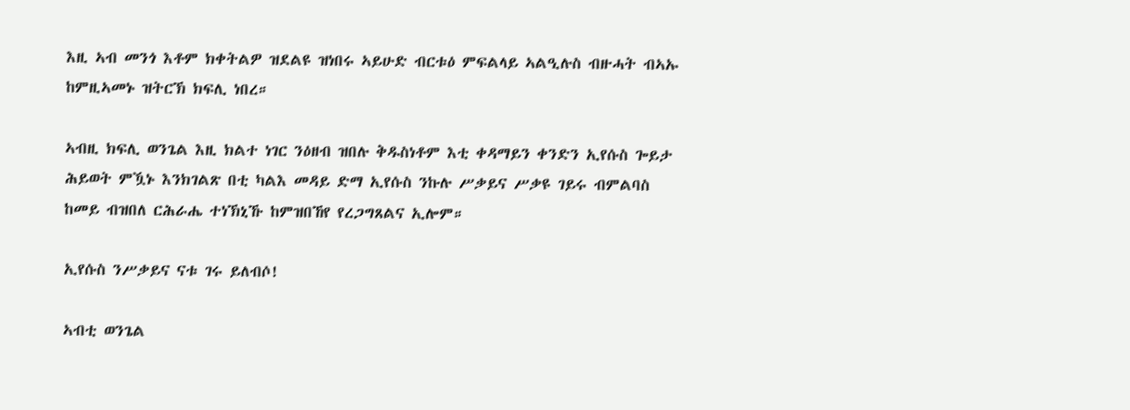እዚ ኣብ መንጎ እቶም ክቀትልዎ ዝደልዩ ዝነበሩ ኣይሁድ ብርቱዕ ምፍልላይ ኣልዒሉስ ብዙሓት ብኣኡ ከምዚኣመኑ ዝትርኽ ክፍሊ ነበረ።

ኣብዚ ክፍሊ ወንጌል እዚ ክልተ ነገር ንዕዘብ ዝበሉ ቅዱስነቶም እቲ ቀዳማይን ቀንድን ኢየሱስ ጐይታ ሕይወት ምዃኑ እንክገልጽ በቲ ካልእ መዳይ ድማ ኢየሱስ ንኩሉ ሥቃይና ሥቃዩ ገይሩ ብምልባስ ከመይ ብዝበለ ርሕራሔ ተነኽኒኹ ከምዝበኸየ የረጋግጸልና ኢሎም።

ኢየሱስ ንሥቃይና ናቱ ገሩ ይለብሶ!

ኣብቲ ወንጌል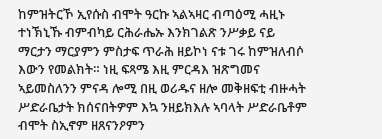ከምዝትርኾ ኢየሱስ ብሞት ዓርኩ ኣልኣዛር ብጣዕሚ ሓዚኑ ተነኽኒኹ ብምብካይ ርሕራሔኡ እንክገልጽ ንሥቃይ ናይ ማርታን ማርያምን ምስታፍ ጥራሕ ዘይኮነ ናቱ ገሩ ከምዝለብሶ እውን የመልክት። ነዚ ፍጻሜ እዚ ምርዳእ ዝጽግመና ኣይመስለንን ምናዳ ሎሚ በዚ ወሪዱና ዘሎ መቅዘፍቲ ብዙሓት ሥድራቤታት ክሰናበትዎም እኳ ንዘይክእሉ ኣባላት ሥድራቤቶም ብሞት ስኢኖም ዘጸናንዖምን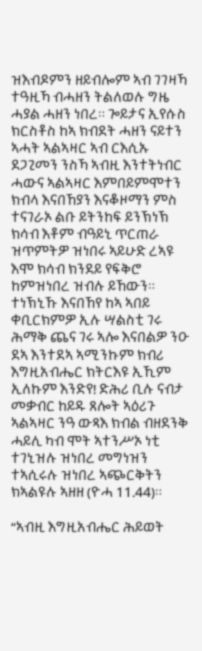ዝእብዶምን ዘይብሎም ኣብ ገገዛኻ ተዓዚኻ ብሓዘን ትልለወሉ ግዜ ሓያል ሓዘን ነበረ። ጐይታና ኢየሱስ ክርስቶስ ከኣ ክብደት ሓዘን ናይተን ኣሓት ኣልኣዛር ኣብ ርእሲኡ ደጋጊመን ንስኻ ኣብዚ እንተትነብር ሓውና ኣልኣዛር እምበይምሞተን ክብላ እናበኸያን እናቆዞማን ምስ ተናገራኦ ልቡ ይትንከፍ ይንኽነኽ ክሳብ እቶም ብዓይኒ ጥርጠራ ዝጥምትዎ ዝነበሩ ኣይሁድ ረኣዩ እሞ ክሳብ ክንደይ የፍቅሮ ከምዝነበረ ዝብሉ ይኸውን። ተነኽኒኹ እናበኸየ ከኣ ኣበይ ቀቢርክምዎ ኢሉ ሣልስቲ ገሩ ሕማቅ ጨና ገሩ ኣሎ እናበልዎ ንዑ ደኣ እንተደኣ ኣሚንኩም ክብሪ እግዚአብሔር ክትርእዩ ኢኺም ኢለኩም እንድየ! ድሕሪ ቢሉ ናብታ መቃብር ከይዱ ጸሎት ኣዕሪጉ ኣልኣዛር ንዓ ውጻእ ክብል ብዘደንቅ ሓይሊ ካብ ሞት ኣተንሥኦ ነቲ ተገኒዝሉ ዝነበረ መግነዝን ተኣሲሩሉ ዝነበረ ኣጭርቅትን ክኣልዩሉ ኣዘዘ (ዮሓ 11.44)።

“ኣብዚ እግዚአብሔር ሕይወት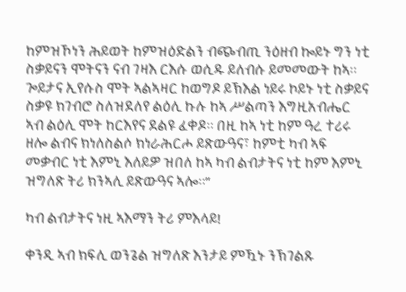ከምዝኾነን ሕይወት ከምዝዕድልን ብጭብጢ ንዕዘብ ኰይኑ ግን ነቲ ስቃይናን ሞትናን ናብ ገዛእ ርእሱ ወሲዱ ይለብሱ ይመመውት ከኣ። ጐይታና ኢየሱስ ሞት ኣልኣዛር ከወግዶ ይኽእል ነይሩ ኮይኑ ነቲ ስቃይና ስቃዩ ክገብሮ ስለዝደለየ ልዕሊ ኩሉ ከኣ ሥልጣን እግዚአብሔር ኣብ ልዕሊ ሞት ከርእየና ደልዩ ፈቀዶ። በዚ ከኣ ነቲ ከም ዓረ ተሪሩ ዘሎ ልብና ክነለስልሶ ክነራሕርሖ ይጽውዓና፣ ከምቲ ካብ ኣፍ መቃብር ነቲ እምኒ እለይዎ ዝበለ ከኣ ካብ ልብታትና ነቲ ከም እምኒ ዝግለጽ ትሪ ክንኣሊ ይጽውዓና ኣሎ።”

ካብ ልብታትና ነዚ ኣእማን ትሪ ምእላይ!

ቀንዲ ኣብ ክፍሊ ወንጌል ዝግለጽ እንታይ ምዃኑ ንኽገልጹ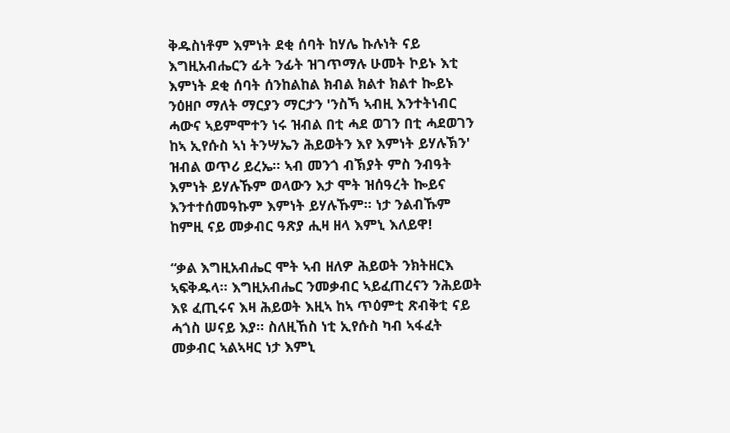ቅዱስነቶም እምነት ደቂ ሰባት ከሃሌ ኩሉነት ናይ እግዚአብሔርን ፊት ንፊት ዝገጥማሉ ሁመት ኮይኑ እቲ እምነት ደቂ ሰባት ሰንከልከል ክብል ክልተ ክልተ ኰይኑ ንዕዘቦ ማለት ማርያን ማርታን 'ንስኻ ኣብዚ እንተትነብር ሓውና ኣይምሞተን ነሩ ዝብል በቲ ሓደ ወገን በቲ ሓደወገን ከኣ ኢየሱስ ኣነ ትንሣኤን ሕይወትን እየ እምነት ይሃሉኽን' ዝብል ወጥሪ ይረኤ። ኣብ መንጎ ብኽያት ምስ ንብዓት እምነት ይሃሉኹም ወላውን እታ ሞት ዝሰዓረት ኰይና እንተተሰመዓኩም እምነት ይሃሉኹም። ነታ ንልብኹም ከምዚ ናይ መቃብር ዓጽያ ሒዛ ዘላ እምኒ እለይዋ!

“ቃል እግዚአብሔር ሞት ኣብ ዘለዎ ሕይወት ንክትዘርእ ኣፍቅዱላ። እግዚአብሔር ንመቃብር ኣይፈጠረናን ንሕይወት እዩ ፈጢሩና እዛ ሕይወት እዚኣ ከኣ ጥዕምቲ ጽብቅቲ ናይ ሓጎስ ሠናይ እያ። ስለዚኸስ ነቲ ኢየሱስ ካብ ኣፋፈት መቃብር ኣልኣዛር ነታ እምኒ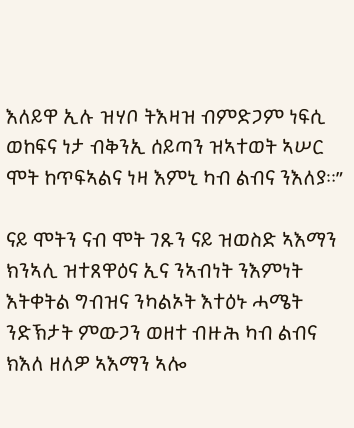እለይዋ ኢሉ ዝሃቦ ትእዛዝ ብምድጋም ነፍሲ ወከፍና ነታ ብቅንኢ ሰይጣን ዝኣተወት ኣሠር ሞት ከጥፍኣልና ነዛ እምኒ ካብ ልብና ንእለያ።”

ናይ ሞትን ናብ ሞት ገጹን ናይ ዝወስድ ኣእማን ክንኣሊ ዝተጸዋዕና ኢና ንኣብነት ንእምነት እትቀትል ግብዝና ንካልኦት እተዕኑ ሓሜት ንድኽታት ምውጋን ወዘተ ብዙሕ ካብ ልብና ክእለ ዘለዎ ኣእማን ኣሎ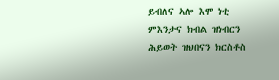ይብለና ኣሎ እሞ ነቲ ምእንታና ክብል ዝነብርን ሕይወት ዝህበናን ክርስቶስ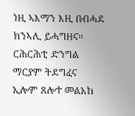ነዚ ኣእማን እዚ በብሓደ ክንኣሊ ይሓግዘና። ርሕርሕቲ ድንግል ማርያም ትደግፈና ኢሎም ጸሎተ መልአከ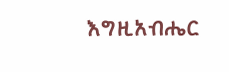እግዚአብሔር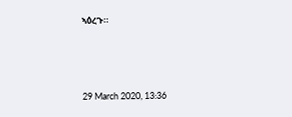ኣዕረጉ።



29 March 2020, 13:36